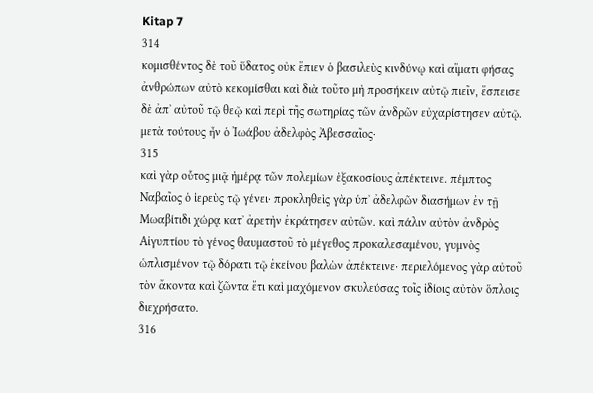Kitap 7
314
κομισθέντος δὲ τοῦ ὕδατος οὐκ ἔπιεν ὁ βασιλεὺς κινδύνῳ καὶ αἵματι φήσας ἀνθρώπων αὐτὸ κεκομίσθαι καὶ διὰ τοῦτο μὴ προσήκειν αὐτῷ πιεῖν, ἔσπεισε δὲ ἀπʼ αὐτοῦ τῷ θεῷ καὶ περὶ τῆς σωτηρίας τῶν ἀνδρῶν εὐχαρίστησεν αὐτῷ. μετὰ τούτους ἦν ὁ Ἰωάβου ἀδελφὸς Ἀβεσσαῖος·
315
καὶ γὰρ οὗτος μιᾷ ἡμέρᾳ τῶν πολεμίων ἑξακοσίους ἀπέκτεινε. πέμπτος Ναβαῖος ὁ ἱερεὺς τῷ γένει· προκληθεὶς γὰρ ὑπʼ ἀδελφῶν διασήμων ἐν τῇ Μωαβίτιδι χώρᾳ κατʼ ἀρετὴν ἐκράτησεν αὐτῶν. καὶ πάλιν αὐτὸν ἀνδρὸς Αἰγυπτίου τὸ γένος θαυμαστοῦ τὸ μέγεθος προκαλεσαμένου, γυμνὸς ὡπλισμένον τῷ δόρατι τῷ ἐκείνου βαλὼν ἀπέκτεινε· περιελόμενος γὰρ αὐτοῦ τὸν ἄκοντα καὶ ζῶντα ἔτι καὶ μαχόμενον σκυλεύσας τοῖς ἰδίοις αὐτὸν ὅπλοις διεχρήσατο.
316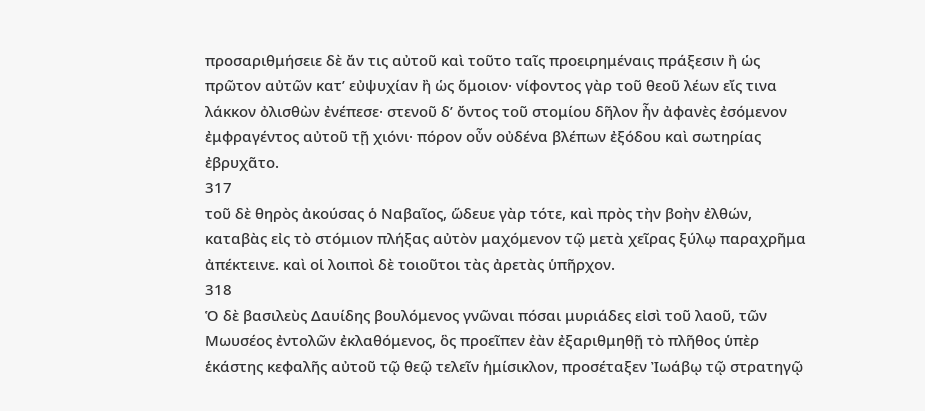προσαριθμήσειε δὲ ἄν τις αὐτοῦ καὶ τοῦτο ταῖς προειρημέναις πράξεσιν ἢ ὡς πρῶτον αὐτῶν κατʼ εὐψυχίαν ἢ ὡς ὅμοιον· νίφοντος γὰρ τοῦ θεοῦ λέων εἴς τινα λάκκον ὀλισθὼν ἐνέπεσε· στενοῦ δʼ ὄντος τοῦ στομίου δῆλον ἦν ἀφανὲς ἐσόμενον ἐμφραγέντος αὐτοῦ τῇ χιόνι· πόρον οὖν οὐδένα βλέπων ἐξόδου καὶ σωτηρίας ἐβρυχᾶτο.
317
τοῦ δὲ θηρὸς ἀκούσας ὁ Ναβαῖος, ὥδευε γὰρ τότε, καὶ πρὸς τὴν βοὴν ἐλθών, καταβὰς εἰς τὸ στόμιον πλήξας αὐτὸν μαχόμενον τῷ μετὰ χεῖρας ξύλῳ παραχρῆμα ἀπέκτεινε. καὶ οἱ λοιποὶ δὲ τοιοῦτοι τὰς ἀρετὰς ὑπῆρχον.
318
Ὁ δὲ βασιλεὺς Δαυίδης βουλόμενος γνῶναι πόσαι μυριάδες εἰσὶ τοῦ λαοῦ, τῶν Μωυσέος ἐντολῶν ἐκλαθόμενος, ὃς προεῖπεν ἐὰν ἐξαριθμηθῇ τὸ πλῆθος ὑπὲρ ἑκάστης κεφαλῆς αὐτοῦ τῷ θεῷ τελεῖν ἡμίσικλον, προσέταξεν Ἰωάβῳ τῷ στρατηγῷ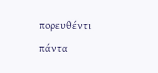πορευθέντι πάντα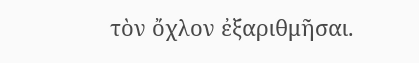τὸν ὄχλον ἐξαριθμῆσαι.